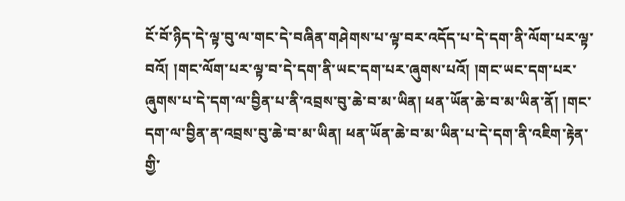ངོ་བོ་ཉིད་དེ་ལྟ་བུ་ལ་གང་དེ་བཞིན་གཤེགས་པ་ལྟ་བར་འདོད་པ་དེ་དག་ནི་ལོག་པར་ལྟ་བའོ། །གང་ལོག་པར་ལྟ་བ་དེ་དག་ནི་ཡང་དག་པར་ཞུགས་པའོ། །གང་ཡང་དག་པར་ཞུགས་པ་དེ་དག་ལ་བྱིན་པ་ནི་འབྲས་བུ་ཆེ་བ་མ་ཡིན། ཕན་ཡོན་ཆེ་བ་མ་ཡིན་ནོ། །གང་དག་ལ་བྱིན་ན་འབྲས་བུ་ཆེ་བ་མ་ཡིན། ཕན་ཡོན་ཆེ་བ་མ་ཡིན་པ་དེ་དག་ནི་འཇིག་རྟེན་གྱི་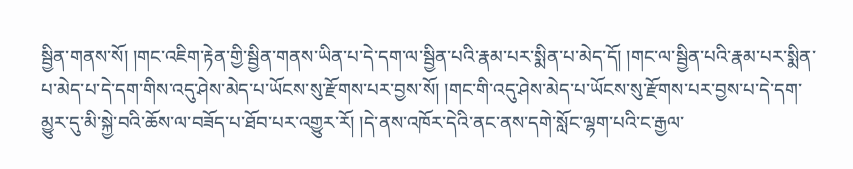སྦྱིན་གནས་སོ། །གང་འཇིག་རྟེན་གྱི་སྦྱིན་གནས་ཡིན་པ་དེ་དག་ལ་སྦྱིན་པའི་རྣམ་པར་སྨིན་པ་མེད་དོ། །གང་ལ་སྦྱིན་པའི་རྣམ་པར་སྨིན་པ་མེད་པ་དེ་དག་གིས་འདུ་ཤེས་མེད་པ་ཡོངས་སུ་རྫོགས་པར་བྱས་སོ། །གང་གི་འདུ་ཤེས་མེད་པ་ཡོངས་སུ་རྫོགས་པར་བྱས་པ་དེ་དག་མྱུར་དུ་མི་སྐྱེ་བའི་ཆོས་ལ་བཟོད་པ་ཐོབ་པར་འགྱུར་རོ། །དེ་ནས་འཁོར་དེའི་ནང་ནས་དགེ་སློང་ལྷག་པའི་ང་རྒྱལ་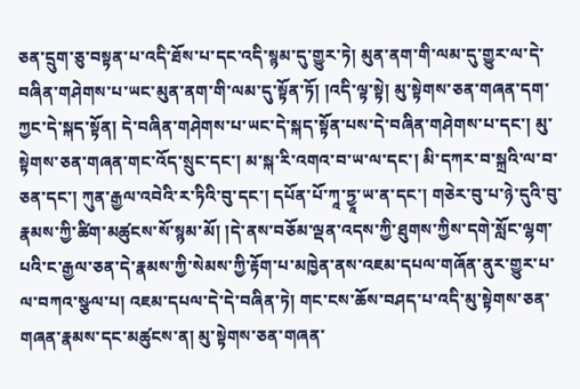ཅན་དྲུག་ཅུ་བསྟན་པ་འདི་ཐོས་པ་དང་འདི་སྙམ་དུ་གྱུར་ཏེ། མུན་ནག་གི་ལམ་དུ་གྱུར་ལ་དེ་བཞིན་གཤེགས་པ་ཡང་མུན་ནག་གི་ལམ་དུ་སྟོན་ཏོ། །འདི་ལྟ་སྟེ། མུ་སྟེགས་ཅན་གཞན་དག་ཀྱང་དེ་སྐད་སྟོན། དེ་བཞིན་གཤེགས་པ་ཡང་དེ་སྐད་སྟོན་པས་དེ་བཞིན་གཤེགས་པ་དང་། མུ་སྟེགས་ཅན་གཞན་གང་འོད་སྲུང་དང་། མ་སྐ་རི་འགའ་བ་ཡ་ལ་དང་། མི་དཀར་བ་སྐྲའི་ལ་བ་ཅན་དང་། ཀུན་རྒྱལ་འབེའི་ར་ཏིའི་བུ་དང་། དཔོན་པོ་ཀཱ་ཏྱཱ་ཡ་ན་དང་། གཅེར་བུ་པ་ཉེ་དུའི་བུ་རྣམས་ཀྱི་ཚིག་མཚུངས་སོ་སྙམ་མོ། །དེ་ནས་བཅོམ་ལྡན་འདས་ཀྱི་ཐུགས་ཀྱིས་དགེ་སློང་ལྷག་པའི་ང་རྒྱལ་ཅན་དེ་རྣམས་ཀྱི་སེམས་ཀྱི་རྟོག་པ་མཁྱེན་ནས་འཇམ་དཔལ་གཞོན་ནུར་གྱུར་པ་ལ་བཀའ་སྩལ་པ། འཇམ་དཔལ་དེ་དེ་བཞིན་ཏེ། གང་ངས་ཆོས་བཤད་པ་འདི་མུ་སྟེགས་ཅན་གཞན་རྣམས་དང་མཚུངས་ན། མུ་སྟེགས་ཅན་གཞན་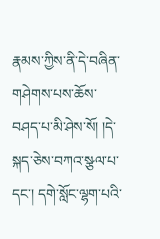རྣམས་ཀྱིས་ནི་དེ་བཞིན་གཤེགས་པས་ཆོས་བཤད་པ་མི་ཤེས་སོ། །དེ་སྐད་ཅེས་བཀའ་སྩལ་པ་དང་། དགེ་སློང་ལྷག་པའི་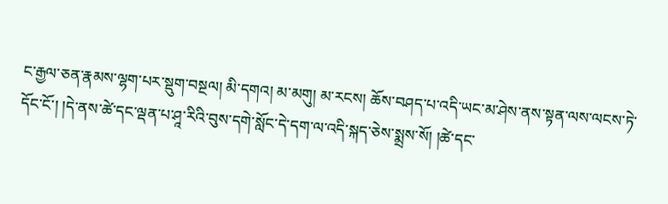ང་རྒྱལ་ཅན་རྣམས་ལྷག་པར་སྡུག་བསྔལ། མི་དགའ། མ་མགུ། མ་རངས། ཆོས་བཤད་པ་འདི་ཡང་མ་ཤེས་ནས་སྟན་ལས་ལངས་ཏེ་དོང་ངོ་། །དེ་ནས་ཚེ་དང་ལྡན་པ་ཤཱ་རིའི་བུས་དགེ་སློང་དེ་དག་ལ་འདི་སྐད་ཅེས་སྨྲས་སོ། །ཚེ་དང་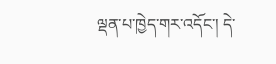ལྡན་པ་ཁྱེད་གར་འདོང་། དེ་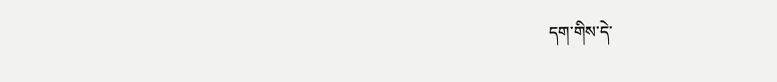དག་གིས་དེ་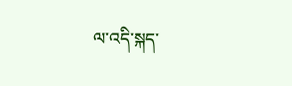ལ་འདི་སྐད་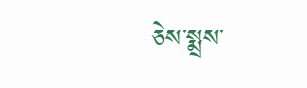ཅེས་སྨྲས་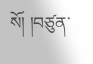སོ། །བཙུན་